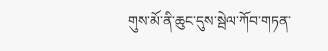གུས་མོ་ནི་ཆུང་དུས་སྦེལ་ཀོབ་གཏན་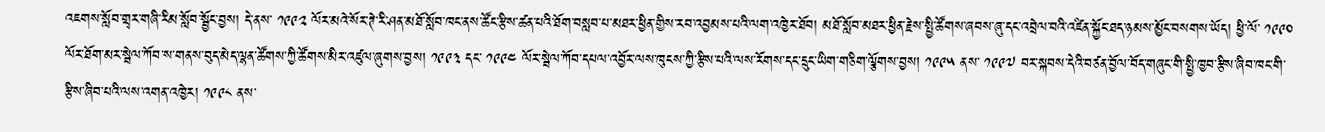འཇགས་སློབ་གྲྭར་གཞི་རིམ་སློབ་སྦྱོང་བྱས། དེ་ནས་ ༡༩༩༢ ལོར་མའེ་སོར་ཊེ་རི་ཤན་མཐོ་སློབ་ཁང་ནས་ཚོང་རྩིས་ཚན་པའི་ཐོག་བསླབ་པ་མཐར་ཕྱིན་གྱིས་རབ་འབྱམས་པའི་ལག་འཁྱེར་ཐོབ། མཐོ་སློབ་མཐར་ཕྱིན་རྗེས་སྤྱི་ཚོགས་ཞབས་ཞུ་དང་འབྲེལ་བའི་འཛིན་སྐྱོང་ཐད་ཉམས་མྱོང་བསགས་ཡོད། ཕྱི་ལོ་ ༡༩༩༠ ལོར་ཐོག་མར་སྦེལ་ཀོབ་ས་གནས་བུད་མེད་ལྷན་ཚོགས་ཀྱི་ཚོགས་མིར་འཛུལ་ཞུགས་བྱས། ༡༩༩༣ དང་ ༡༩༩༤ ལོར་སྦེལ་ཀོབ་དཔལ་འབྱོར་ལས་ཁུངས་ཀྱི་རྩིས་པའི་ལས་རོགས་དང་དྲུང་ཡིག་གཅིག་ལྕོགས་བྱས། ༡༩༩༥ ནས་ ༡༩༩༧ བར་སྐབས་དེའི་བཙན་བྱོལ་བོད་གཞུང་གི་སྤྱི་ཁྱབ་རྩིས་ཞིབ་ཁང་གི་རྩིས་ཞིབ་པའི་ལས་འགན་འཁྱེར། ༡༩༩༨ ནས་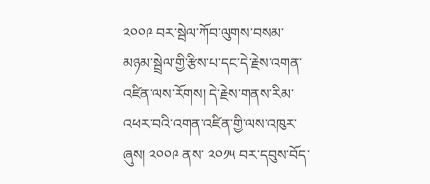༢༠༠༩ བར་སྦེལ་ཀོབ་ལུགས་བསམ་མཉམ་སྦྲེལ་གྱི་རྩིས་པ་དང་དེ་རྗེས་འགན་འཛིན་ལས་རོགས། དེ་རྗེས་གནས་རིམ་འཕར་བའི་འགན་འཛིན་གྱི་ལས་འཁུར་ཞུས། ༢༠༠༩ ནས་ ༢༠༡༥ བར་དབུས་བོད་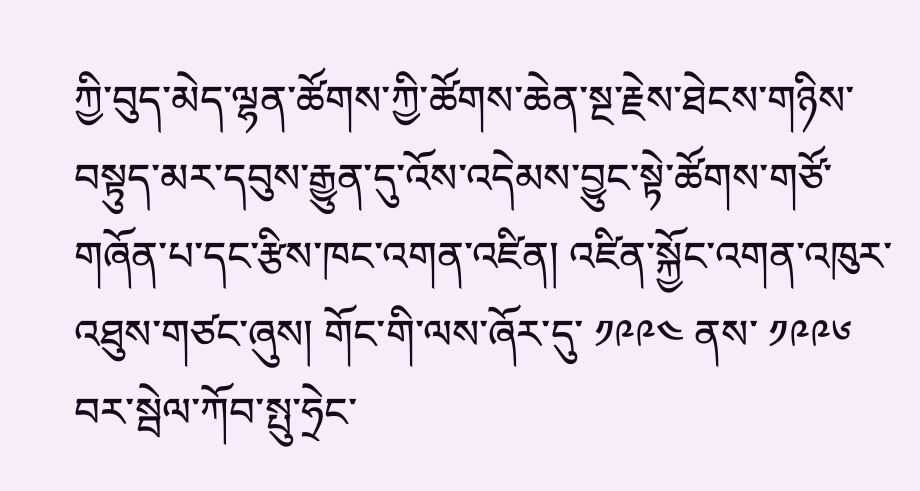ཀྱི་བུད་མེད་ལྷན་ཚོགས་ཀྱི་ཚོགས་ཆེན་སྔ་རྗེས་ཐེངས་གཉིས་བསྟུད་མར་དབུས་རྒྱུན་དུ་འོས་འདེམས་བྱུང་སྟེ་ཚོགས་གཙོ་གཞོན་པ་དང་རྩིས་ཁང་འགན་འཛིན། འཛིན་སྐྱོང་འགན་འཁུར་འཐུས་གཙང་ཞུས། གོང་གི་ལས་ཞོར་དུ་ ༡༩༩༤ ནས་ ༡༩༩༦ བར་སྦེལ་ཀོབ་སྤུ་ཧྲེང་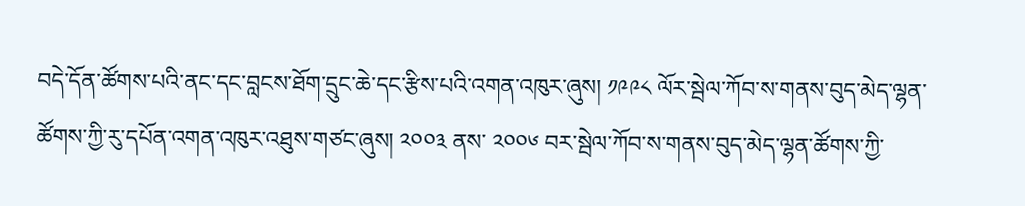བདེ་དོན་ཚོགས་པའི་ནང་དང་བླངས་ཐོག་དྲུང་ཆེ་དང་རྩིས་པའི་འགན་འཁུར་ཞུས། ༡༩༩༨ ལོར་སྦེལ་ཀོབ་ས་གནས་བུད་མེད་ལྷན་ཚོགས་ཀྱི་རུ་དཔོན་འགན་འཁུར་འཐུས་གཙང་ཞུས། ༢༠༠༣ ནས་ ༢༠༠༦ བར་སྦེལ་ཀོབ་ས་གནས་བུད་མེད་ལྷན་ཚོགས་ཀྱི་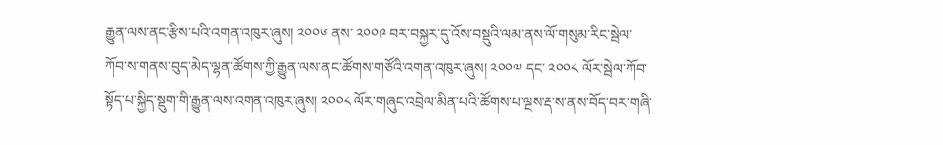རྒྱུན་ལས་ནང་རྩིས་པའི་འགན་འཁུར་ཞུས། ༢༠༠༦ ནས་ ༢༠༠༩ བར་བསྐྱར་དུ་འོས་བསྡུའི་ལམ་ནས་ལོ་གསུམ་རིང་སྦེལ་ཀོབ་ས་གནས་བུད་མེད་ལྷན་ཚོགས་ཀྱི་རྒྱུན་ལས་ནང་ཚོགས་གཙོའི་འགན་འཁུར་ཞུས། ༢༠༠༧ དང་ ༢༠༠༨ ལོར་སྦེལ་ཀོབ་སྟོད་པ་སྐྱིད་སྡུག་གི་རྒྱུན་ལས་འགན་འཁུར་ཞུས། ༢༠༠༨ ལོར་གཞུང་འབྲེལ་མིན་པའི་ཚོགས་པ་ལྔས་རྡ་ས་ནས་བོད་བར་གཞི་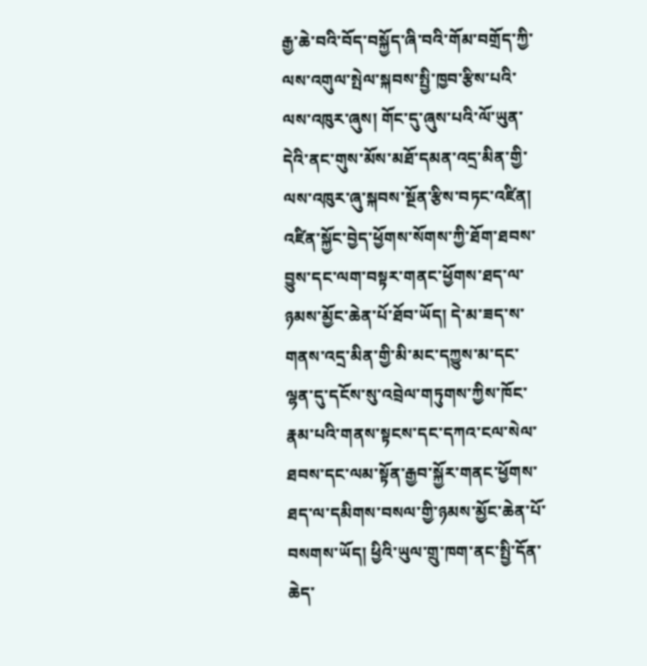རྒྱ་ཆེ་བའི་བོད་བསྐྱོད་ཞི་བའི་གོམ་བགྲོད་ཀྱི་ལས་འགུལ་སྤེལ་སྐབས་སྤྱི་ཁྱབ་རྩིས་པའི་ལས་འཁུར་ཞུས། གོང་དུ་ཞུས་པའི་ལོ་ཡུན་དེའི་ནང་གུས་མོས་མཐོ་དམན་འདྲ་མིན་གྱི་ལས་འཁུར་ཞུ་སྐབས་སྔོན་རྩིས་བཏང་འཛིན། འཛིན་སྐྱོང་བྱེད་ཕྱོགས་སོགས་ཀྱི་ཐོག་ཐབས་བྱུས་དང་ལག་བསྟར་གནང་ཕྱོགས་ཐད་ལ་ཉམས་མྱོང་ཆེན་པོ་ཐོབ་ཡོད། དེ་མ་ཟད་ས་གནས་འདྲ་མིན་གྱི་མི་མང་དཀྱུས་མ་དང་ལྷན་དུ་དངོས་སུ་འབྲེལ་གཏུགས་ཀྱིས་ཁོང་རྣམ་པའི་གནས་སྟངས་དང་དཀའ་ངལ་སེལ་ཐབས་དང་ལམ་སྟོན་རྒྱབ་སྐྱོར་གནང་ཕྱོགས་ཐད་ལ་དམིགས་བསལ་གྱི་ཉམས་མྱོང་ཆེན་པོ་བསགས་ཡོད། ཕྱིའི་ཡུལ་གྲུ་ཁག་ནང་སྤྱི་དོན་ཆེད་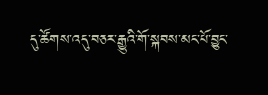དུ་ཚོགས་འདུ་བཅར་རྒྱུའི་གོ་སྐབས་མང་པོ་བྱུང་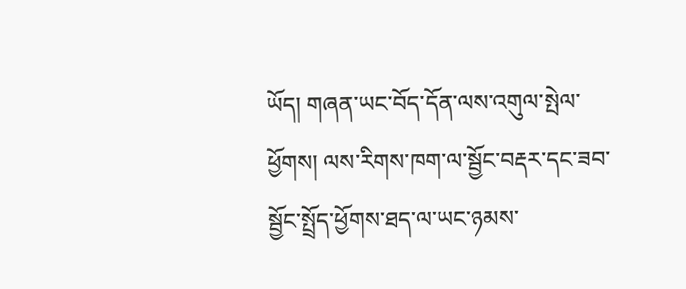ཡོད། གཞན་ཡང་བོད་དོན་ལས་འགུལ་སྤེལ་ཕྱོགས། ལས་རིགས་ཁག་ལ་སྦྱོང་བརྡར་དང་ཟབ་སྦྱོང་སྤྲོད་ཕྱོགས་ཐད་ལ་ཡང་ཉམས་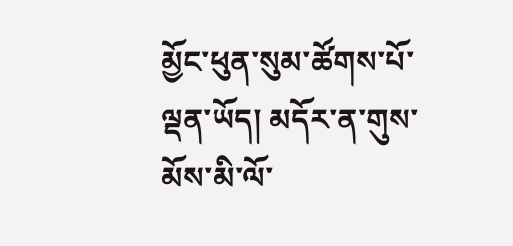མྱོང་ཕུན་སུམ་ཚོགས་པོ་ལྡན་ཡོད། མདོར་ན་གུས་མོས་མི་ལོ་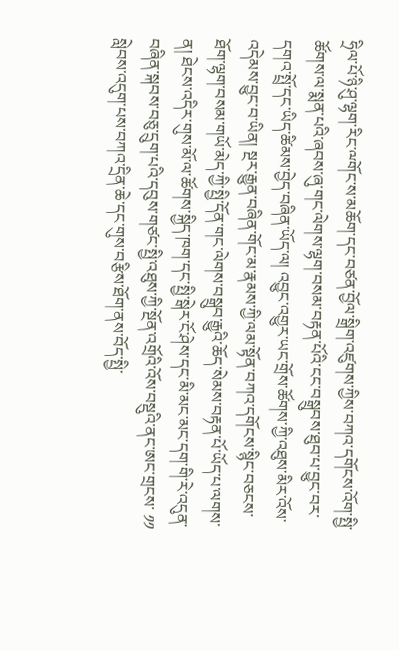ཧྲིལ་པོ་ཉི་ཤུ་ལྷག་རིང་ྋགོང་ས་མཆོག་དང་བཙན་བྱོལ་སྒྲིག་འཛུགས་ཀྱིས་བཀའ་དགོངས་འོག་སྤྱི་ཚོགས་ལ་སྨན་པའི་ཞབས་ཞུ་གང་ལེགས་ལྷག་བསམ་བརྟན་པོའི་ངང་བསྒྲུབས་ཐུབ་པ་བྱུང་བར་དགའ་སྤྲོ་དང་ཡིད་ཚིམས་བྱེད་བཞིན་ཡོད་ལ། འབྱུང་འགྱུར་ཡང་གྲོས་ཚོགས་ཀྱི་འཐུས་མིར་འོས་འདེམས་བྱུང་བ་ཡིན། སྔར་རྒྱུན་བཞིན་གོང་མ་རྣམས་ཀྱི་ལམ་སྟོན་བཀའ་དགོངས་སྙིང་བཅངས་ཐོག་ལྷག་བསམ་གཡོ་མེད་ཀྱི་སྤྱི་དོན་གང་ལེགས་བསྒྲུབ་རྒྱུའི་ཆོད་སེམས་བརྟན་པོ་ཡོད་པ་ལགས་ན། ཐེངས་འདིར་གུས་མོ་ལ་ཚོགས་སྐྱིད་ཁག་དང་སྤྱི་སྒེར་ངོ་ཤེས་དང་མི་མང་མང་དག་གི་རེ་འདུན་བཞིན་སྐབས་བཅུ་དྲུག་པའི་དབུས་གཙང་སྤྱི་འཐུས་ཀྱི་སྔོན་འགྲོའི་འོས་བསྡུའི་ནང་ཨང་གྲངས་ ༡༡ སླེབས་འདུག་པས་བཀའ་དྲིན་ཆེ་དང་གུས་བརྩིས་ཐོག་ནས་བོད་སྤྱི་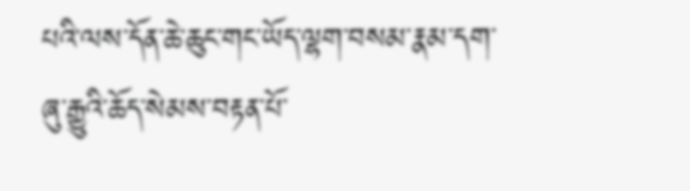པའི་ལས་དོན་ཆེ་ཆུང་གང་ཡོད་ལྷག་བསམ་རྣམ་དག་ཞུ་རྒྱུའི་ཆོད་སེམས་བརྟན་པོ་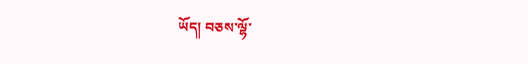ཡོད། བཅས་ལྷོ་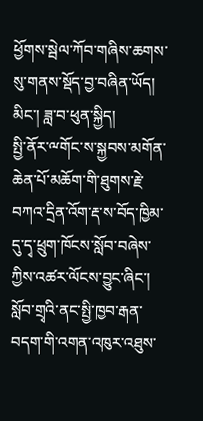ཕྱོགས་སྦེལ་ཀོབ་གཞིས་ཆགས་སུ་གནས་སྡོད་བྱ་བཞིན་ཡོད།
མིང་། ཟླ་བ་ཕུན་སྐྱིད།
སྤྱི་ནོར་ྋགོང་ས་སྐྱབས་མགོན་ཆེན་པོ་མཆོག་གི་ཐུགས་རྗེ་བཀའ་དྲིན་འོག་རྡ་ས་བོད་ཁྱིམ་དུ་དྭ་ཕྲུག་ཁོངས་སློབ་བཞེས་ཀྱིས་འཚར་ལོངས་བྱུང་ཞིང་། སློབ་གྲྭའི་ནང་སྤྱི་ཁྱབ་རྒན་བདག་གི་འགན་འཁུར་འཐུས་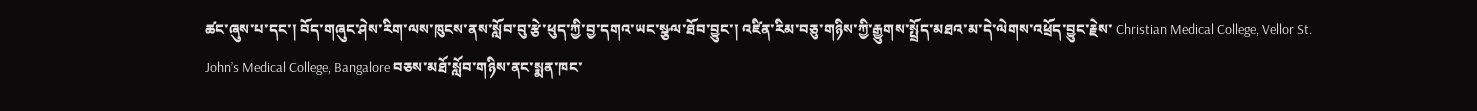ཚང་ཞུས་པ་དང་། བོད་གཞུང་ཤེས་རིག་ལས་ཁུངས་ནས་སློབ་བུ་རྩེ་ཕུད་ཀྱི་བྱ་དགའ་ཡང་སྩལ་ཐོབ་བྱུང་། འཛིན་རིམ་བཅུ་གཉིས་ཀྱི་རྒྱུགས་སྤྲོད་མཐའ་མ་དེ་ལེགས་འཕྲོད་བྱུང་རྗེས་ Christian Medical College, Vellor St. John’s Medical College, Bangalore བཅས་མཐོ་སློབ་གཉིས་ནང་སྨན་ཁང་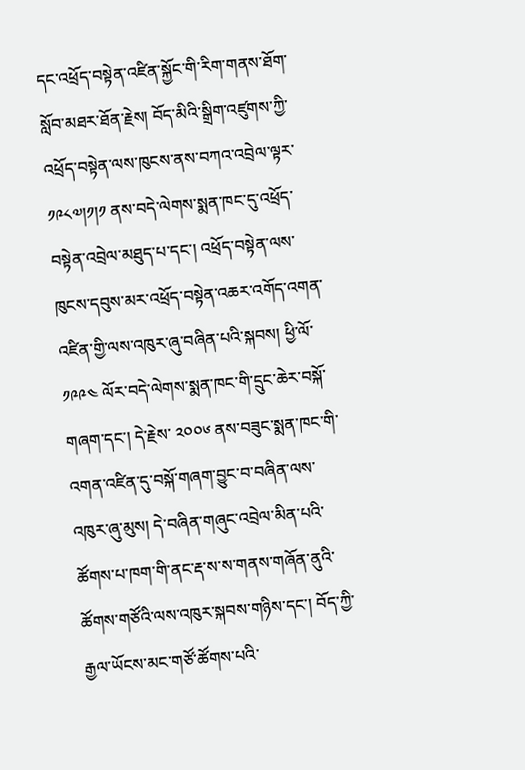དང་འཕྲོད་བསྟེན་འཛིན་སྐྱོང་གི་རིག་གནས་ཐོག་སློབ་མཐར་ཐོན་རྗེས། བོད་མིའི་སྒྲིག་འཛུགས་ཀྱི་འཕྲོད་བསྟེན་ལས་ཁུངས་ནས་བཀའ་འབྲེལ་ལྟར་ ༡༩༨༧།༡།༡ ནས་བདེ་ལེགས་སྨན་ཁང་དུ་འཕྲོད་བསྟེན་འབྲེལ་མཐུད་པ་དང་། འཕྲོད་བསྟེན་ལས་ཁུངས་དབུས་མར་འཕྲོད་བསྟེན་འཆར་འགོད་འགན་འཛིན་གྱི་ལས་འཁུར་ཞུ་བཞིན་པའི་སྐབས། ཕྱི་ལོ་ ༡༩༩༤ ལོར་བདེ་ལེགས་སྨན་ཁང་གི་དྲུང་ཆེར་བསྐོ་གཞག་དང་། དེ་རྗེས་ ༢༠༠༦ ནས་བཟུང་སྨན་ཁང་གི་འགན་འཛིན་དུ་བསྐོ་གཞག་བྱུང་བ་བཞིན་ལས་འཁུར་ཞུ་མུས། དེ་བཞིན་གཞུང་འབྲེལ་མིན་པའི་ཚོགས་པ་ཁག་གི་ནང་རྡ་ས་ས་གནས་གཞོན་ནུའི་ཚོགས་གཙོའི་ལས་འཁུར་སྐབས་གཉིས་དང་། བོད་ཀྱི་རྒྱལ་ཡོངས་མང་གཙོ་ཚོགས་པའི་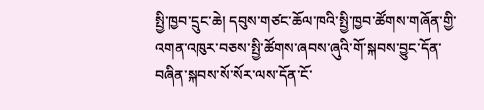སྤྱི་ཁྱབ་དྲུང་ཆེ། དབུས་གཙང་ཆོལ་ཁའི་སྤྱི་ཁྱབ་ཚོགས་གཞོན་གྱི་འགན་འཁུར་བཅས་སྤྱི་ཚོགས་ཞབས་ཞུའི་གོ་སྐབས་བྱུང་དོན་བཞིན་སྐབས་སོ་སོར་ལས་དོན་ངོ་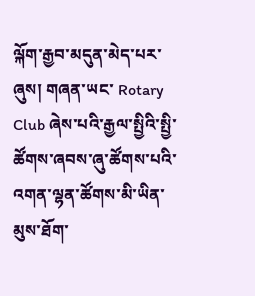ལྐོག་རྒྱབ་མདུན་མེད་པར་ཞུས། གཞན་ཡང་ Rotary Club ཞེས་པའི་རྒྱལ་སྤྱིའི་སྤྱི་ཚོགས་ཞབས་ཞུ་ཚོགས་པའི་འགན་ལྷན་ཚོགས་མི་ཡིན་མུས་ཐོག་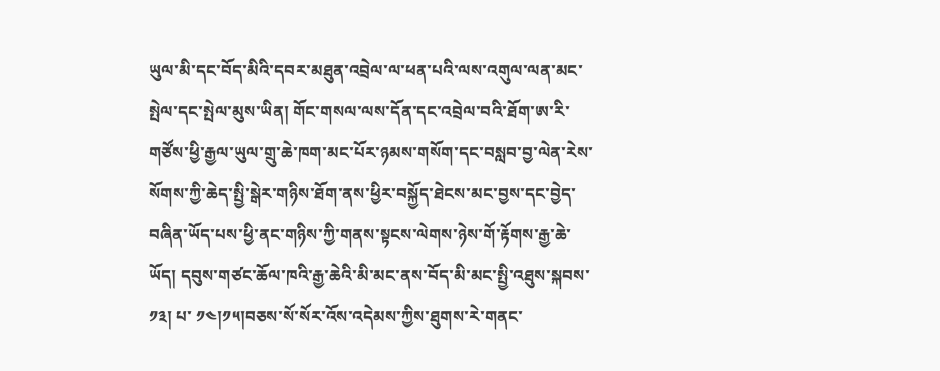ཡུལ་མི་དང་བོད་མིའི་དབར་མཐུན་འབྲེལ་ལ་ཕན་པའི་ལས་འགུལ་ལན་མང་སྤེལ་དང་སྤེལ་མུས་ཡིན། གོང་གསལ་ལས་དོན་དང་འབྲེལ་བའི་ཐོག་ཨ་རི་གཙོས་ཕྱི་རྒྱལ་ཡུལ་གྲུ་ཆེ་ཁག་མང་པོར་ཉམས་གསོག་དང་བསླབ་བྱ་ལེན་རེས་སོགས་ཀྱི་ཆེད་སྤྱི་སྒེར་གཉིས་ཐོག་ནས་ཕྱིར་བསྐྱོད་ཐེངས་མང་བྱས་དང་བྱེད་བཞིན་ཡོད་པས་ཕྱི་ནང་གཉིས་ཀྱི་གནས་སྟངས་ལེགས་ཉེས་གོ་རྟོགས་རྒྱ་ཆེ་ཡོད། དབུས་གཙང་ཆོལ་ཁའི་རྒྱ་ཆེའི་མི་མང་ནས་བོད་མི་མང་སྤྱི་འཐུས་སྐབས་ ༡༣། པ་ ༡༤།༡༥།བཅས་སོ་སོར་འོས་འདེམས་ཀྱིས་ཐུགས་རེ་གནང་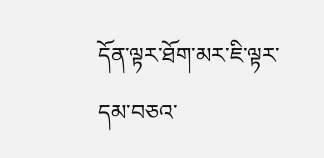དོན་ལྟར་ཐོག་མར་ཇི་ལྟར་དམ་བཅའ་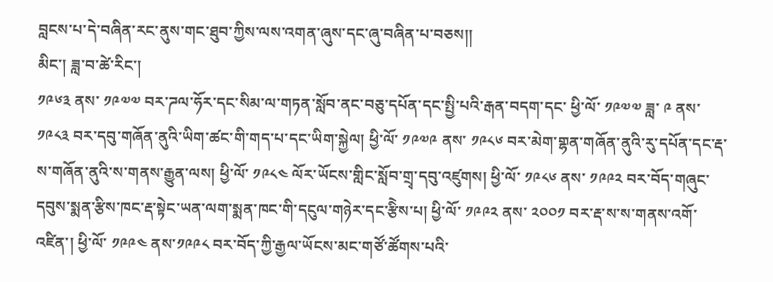བླངས་པ་དེ་བཞིན་རང་ནུས་གང་ཐུབ་ཀྱིས་ལས་འགན་ཞུས་དང་ཞུ་བཞིན་པ་བཅས།།
མིང་། ཟླ་བ་ཚེ་རིང་།
༡༩༦༣ ནས་ ༡༩༧༧ བར་ཌལ་ཧོར་དང་སིམ་ལ་གཏན་སློབ་ནང་བཅུ་དཔོན་དང་སྤྱི་པའི་རྒན་བདག་དང་ ཕྱི་ལོ་ ༡༩༧༧ ཟླ་ ༩ ནས་ ༡༩༨༣ བར་དབུ་གཞོན་ནུའི་ཡིག་ཚང་གི་གད་པ་དང་ཡིག་སྐྱེལ། ཕྱི་ལོ་ ༡༩༧༩ ནས་ ༡༩༨༦ བར་མེག་གྷན་གཞོན་ནུའི་རུ་དཔོན་དང་རྡ་ས་གཞོན་ནུའི་ས་གནས་རྒྱུན་ལས། ཕྱི་ལོ་ ༡༩༨༤ ལོར་ཡོངས་གླིང་སློབ་གྲྭ་དབུ་འཛུགས། ཕྱི་ལོ་ ༡༩༨༦ ནས་ ༡༩༩༢ བར་བོད་གཞུང་དབུས་སྨན་རྩིས་ཁང་རྡ་སྟེང་ཡན་ལག་སྨན་ཁང་གི་དངུལ་གཉེར་དང་རྩིེས་པ། ཕྱི་ལོ་ ༡༩༩༢ ནས་ ༢༠༠༡ བར་རྡ་ས་ས་གནས་འགོ་འཛིན་། ཕྱི་ལོ་ ༡༩༩༤ ནས་༡༩༩༨ བར་བོད་ཀྱི་རྒྱལ་ཡོངས་མང་གཙོ་ཚོགས་པའི་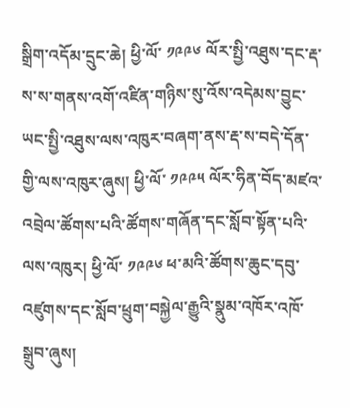སྒྲིག་འདོམ་དྲུང་ཆེ། ཕྱི་ལོ་ ༡༩༩༦ ལོར་སྤྱི་འཐུས་དང་རྡ་ས་ས་གནས་འགོ་འཛིན་གཉིས་སུ་འོས་འདེམས་བྱུང་ཡང་སྤྱི་འཐུས་ལས་འཁུར་བཞག་ནས་རྡ་ས་བདེ་དོན་གྱི་ལས་འཁུར་ཞུས། ཕྱི་ལོ་ ༡༩༩༥ ལོར་ཧིན་བོད་མཛའ་འབྲེལ་ཚོགས་པའི་ཚོགས་གཞོན་དང་སློབ་སྟོན་པའི་ལས་འཁུར། ཕྱི་ལོ་ ༡༩༩༦ ཕ་མའི་ཚོགས་ཆུང་དབུ་འཛུགས་དང་སློབ་ཕྲུག་བསྐྱེལ་རྒྱུའི་སྣུམ་འཁོར་འཁོ་སྒྲུབ་ཞུས།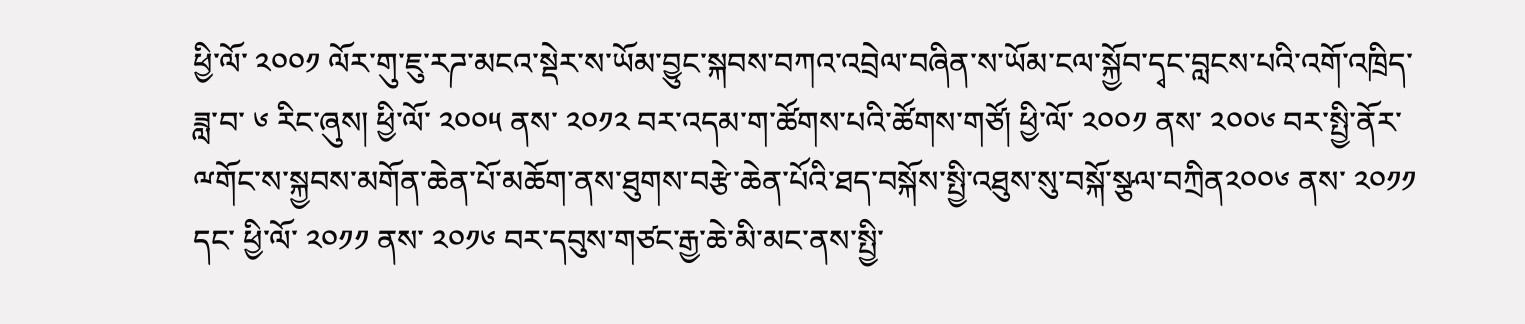ཕྱི་ལོ་ ༢༠༠༡ ལོར་གུ་ཇུ་རཌ་མངའ་སྡེར་ས་ཡོམ་བྱུང་སྐབས་བཀའ་འབྲེལ་བཞིན་ས་ཡོམ་ངལ་སྐྱོབ་དྭང་བླངས་པའི་འགོ་འཁྲིད་ཟླ་བ་ ༦ རིང་ཞུས། ཕྱི་ལོ་ ༢༠༠༥ ནས་ ༢༠༡༢ བར་འདམ་ག་ཚོགས་པའི་ཚོགས་གཙོ། ཕྱི་ལོ་ ༢༠༠༡ ནས་ ༢༠༠༦ བར་སྤྱི་ནོར་ྋགོང་ས་སྐྱབས་མགོན་ཆེན་པོ་མཆོག་ནས་ཐུགས་བརྩེ་ཆེན་པོའི་ཐད་བསྐོས་སྤྱི་འཐུས་སུ་བསྐོ་སྩལ་བཀྲིན༢༠༠༦ ནས་ ༢༠༡༡ དང་ ཕྱི་ལོ་ ༢༠༡༡ ནས་ ༢༠༡༦ བར་དབུས་གཙང་རྒྱ་ཆེ་མི་མང་ནས་སྤྱི་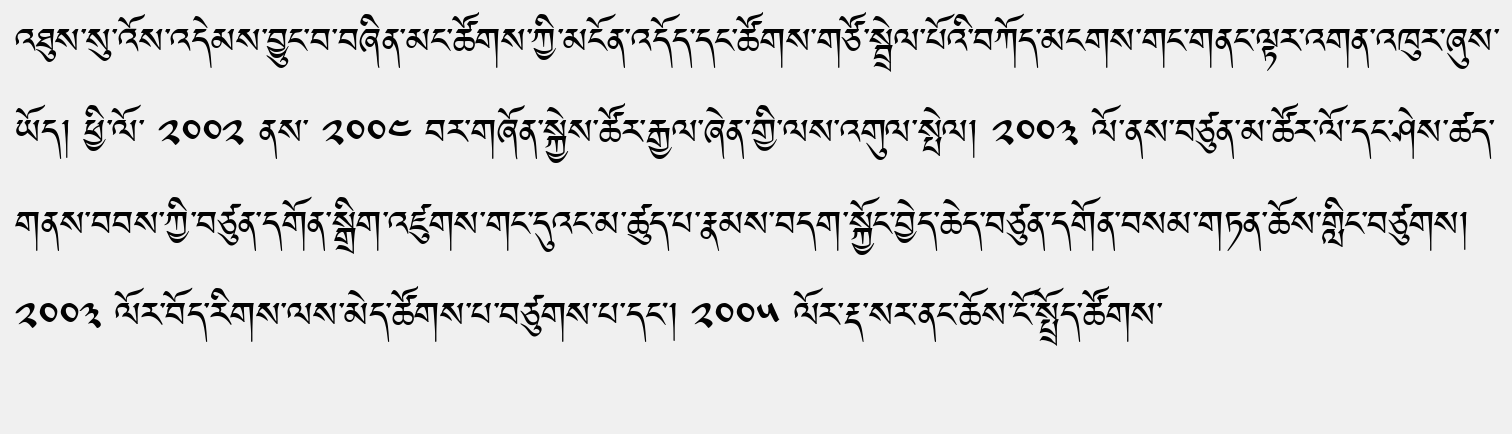འཐུས་སུ་འོས་འདེམས་བྱུང་བ་བཞིན་མང་ཚོགས་ཀྱི་མངོན་འདོད་དང་ཚོགས་གཙོ་སྦྲེལ་པོའི་བཀོད་མངགས་གང་གནང་ལྟར་འགན་འཁུར་ཞུས་ཡོད། ཕྱི་ལོ་ ༢༠༠༢ ནས་ ༢༠༠༤ བར་གཞོན་སྐྱེས་ཚོར་རྒྱལ་ཞེན་གྱི་ལས་འགུལ་སྤེལ། ༢༠༠༣ ལོ་ནས་བཙུན་མ་ཚོར་ལོ་དང་ཤེས་ཚད་གནས་བབས་ཀྱི་བཙུན་དགོན་སྒྲིག་འཛུགས་གང་དུའང་མ་ཚུད་པ་རྣམས་བདག་སྐྱོང་བྱེད་ཆེད་བཙུན་དགོན་བསམ་གཏན་ཆོས་གླིང་བཙུགས། ༢༠༠༣ ལོར་བོད་རིགས་ལས་མེད་ཚོགས་པ་བཙུགས་པ་དང། ༢༠༠༥ ལོར་རྡ་སར་ནང་ཆོས་ངོ་སྤྲོད་ཚོགས་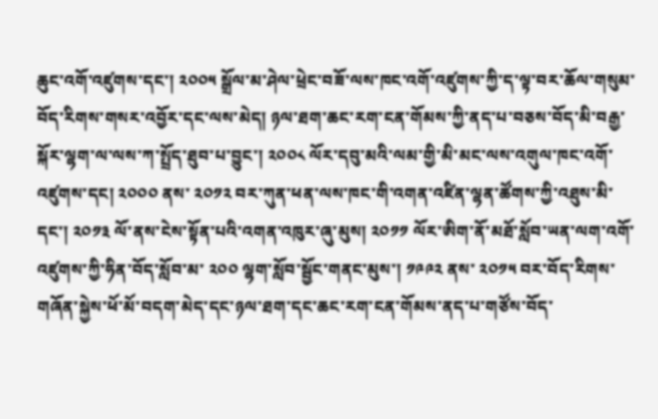ཆུང་འགོ་འཛུགས་དང་། ༢༠༠༥ སྒྲོལ་མ་ཤེལ་ཕྲེང་བཟོ་ལས་ཁང་འགོ་འཛུགས་ཀྱི་ད་ལྟ་བར་ཆོལ་གསུམ་བོད་རིགས་གསར་འབྱོར་དང་ལས་མེད། ཉལ་ཐག་ཆང་རག་ངན་གོམས་ཀྱི་ནད་པ་བཅས་བོད་མི་བརྒྱ་སྐོར་ལྷག་ལ་ལས་ཀ་སྤྲོད་ཐུབ་པ་བྱུང་། ༢༠༠༨ ལོར་དབུ་མའི་ལམ་གྱི་མི་མང་ལས་འགུལ་ཁང་འགོ་འཛུགས་དང། ༢༠༠༠ ནས་ ༢༠༡༢ བར་ཀུན་ཕན་ལས་ཁང་གི་འགན་འཛིན་ལྷན་ཚོགས་ཀྱི་འཐུས་མི་དང་། ༢༠༡༣ ལོ་ནས་ངེས་སྟོན་པའི་འགན་འཁུར་ཞུ་མུས། ༢༠༡༡ ལོར་ཨིག་ནོ་མཐོ་སློབ་ཡན་ལག་འགོ་འཛུགས་ཀྱི་ཧིན་བོད་སློབ་མ་ ༢༠༠ ལྷག་སློབ་སྦྱོང་གནང་མུས་། ༡༩༩༢ ནས་ ༢༠༡༥ བར་བོད་རིགས་གཞོན་སྐྱེས་ཕོ་མོ་བདག་མེད་དང་ཉལ་ཐག་དང་ཆང་རག་ངན་གོམས་ནད་པ་གཙོས་བོད་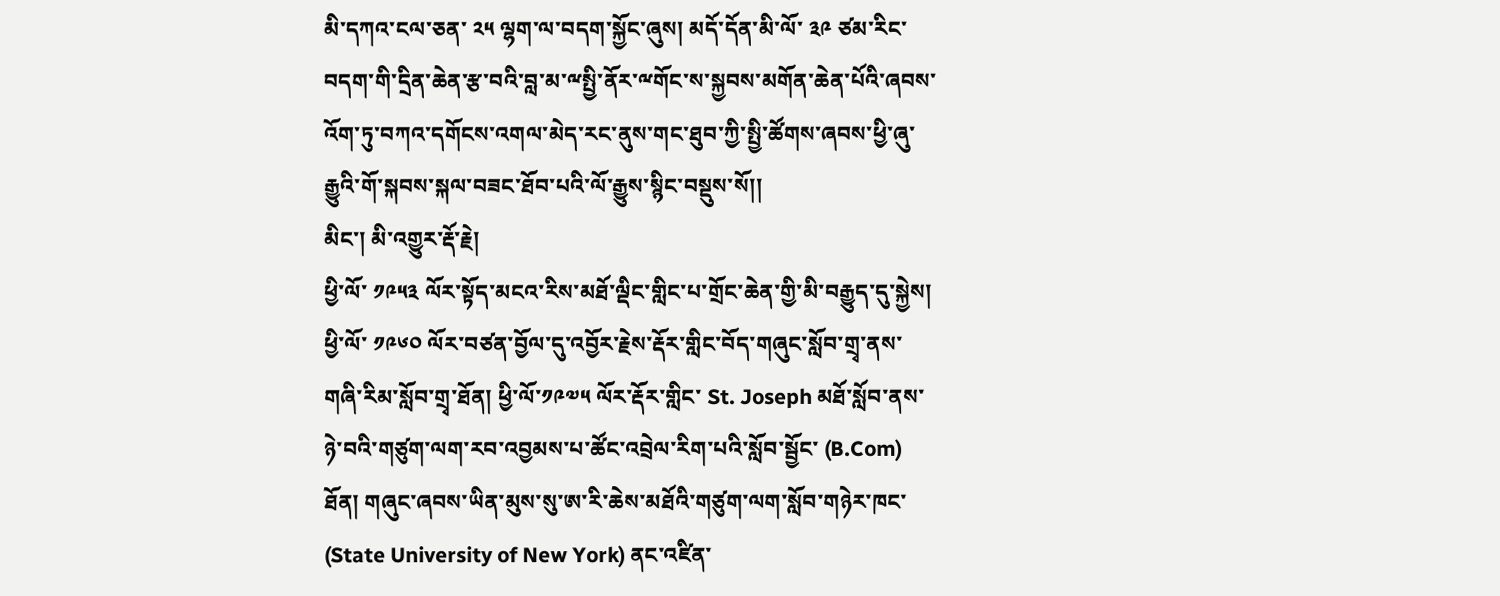མི་དཀའ་ངལ་ཅན་ ༢༥ ལྷག་ལ་བདག་སྐྱོང་ཞུས། མདོ་དོན་མི་ལོ་ ༣༩ ཙམ་རིང་བདག་གི་དྲིན་ཆེན་རྩ་བའི་བླ་མ་ྋསྤྱི་ནོར་ྋགོང་ས་སྐྱབས་མགོན་ཆེན་པོའི་ཞབས་འོག་ཏུ་བཀའ་དགོངས་འགལ་མེད་རང་ནུས་གང་ཐུབ་ཀྱི་སྤྱི་ཚོགས་ཞབས་ཕྱི་ཞུ་རྒྱུའི་གོ་སྐབས་སྐལ་བཟང་ཐོབ་པའི་ལོ་རྒྱུས་སྙིང་བསྡུས་སོ།།
མིང་། མི་འགྱུར་རྡོ་རྗེ།
ཕྱི་ལོ་ ༡༩༥༣ ལོར་སྟོད་མངའ་རིས་མཐོ་ལྡིང་གླིང་པ་གྲོང་ཆེན་གྱི་མི་བརྒྱུད་དུ་སྐྱེས། ཕྱི་ལོ་ ༡༩༦༠ ལོར་བཙན་བྱོལ་དུ་འབྱོར་རྗེས་རྡོར་གླིང་བོད་གཞུང་སློབ་གྲྭ་ནས་གཞི་རིམ་སློབ་གྲྭ་ཐོན། ཕྱི་ལོ་༡༩༧༥ ལོར་རྡོར་གླིང་ St. Joseph མཐོ་སློབ་ནས་ཉེ་བའི་གཙུག་ལག་རབ་འབྱམས་པ་ཚོང་འབྲེལ་རིག་པའི་སློབ་སྦྱོང་ (B.Com) ཐོན། གཞུང་ཞབས་ཡིན་མུས་སུ་ཨ་རི་ཆེས་མཐོའི་གཙུག་ལག་སློབ་གཉེར་ཁང་ (State University of New York) ནང་འཛིན་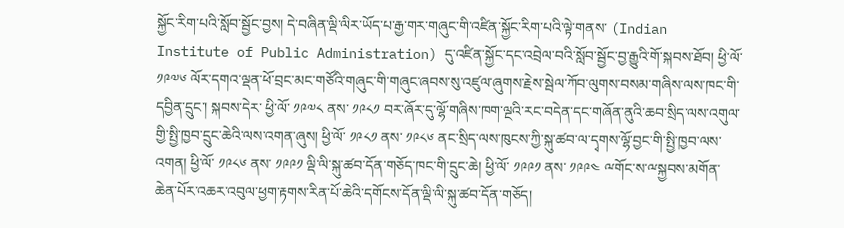སྐྱོང་རིག་པའི་སློབ་སྦྱོང་བྱས། དེ་བཞིན་ལྡི་ལིར་ཡོད་པ་རྒྱ་གར་གཞུང་གི་འཛིན་སྐྱོང་རིག་པའི་ལྟེ་གནས་ (Indian Institute of Public Administration) དུ་འཛིན་སྐྱོང་དང་འབྲེལ་བའི་སློབ་སྦྱོང་བྱ་རྒྱུའི་གོ་སྐབས་ཐོབ། ཕྱི་ལོ་ ༡༩༧༦ ལོར་དགའ་ལྡན་ཕོ་བྲང་མང་གཙོའི་གཞུང་གི་གཞུང་ཞབས་སུ་འཛུལ་ཞུགས་རྗེས་སྦེལ་ཀོབ་ལུགས་བསམ་གཞིས་ལས་ཁང་གི་དབྱིན་དྲུང་། སྐབས་དེར་ ཕྱི་ལོ་ ༡༩༧༨ ནས་ ༡༩༨༡ བར་ཞོར་དུ་ལྷོ་གཞིས་ཁག་ལྔའི་རང་བདེན་དང་གཞོན་ནུའི་ཆབ་སྲིད་ལས་འགུལ་གྱི་སྤྱི་ཁྱབ་དྲུང་ཆེའི་ལས་འགན་ཞུས། ཕྱི་ལོ་ ༡༩༨༡ ནས་ ༡༩༨༦ ནང་སྲིད་ལས་ཁུངས་ཀྱི་སྐུ་ཚབ་ལ་དྭགས་ལྷོ་བྱང་གི་སྤྱི་ཁྱབ་ལས་འགན། ཕྱི་ལོ་ ༡༩༨༦ ནས་ ༡༩༩༡ ལྡི་ལི་སྐུ་ཚབ་དོན་གཅོད་ཁང་གི་དྲུང་ཆེ། ཕྱི་ལོ་ ༡༩༩༡ ནས་ ༡༩༩༤ ྋགོང་ས་ྋསྐྱབས་མགོན་ཆེན་པོར་འཆར་འབུལ་ཕྱག་རྟགས་རིན་པོ་ཆེའི་དགོངས་དོན་ལྡི་ལི་སྐུ་ཚབ་དོན་གཅོད།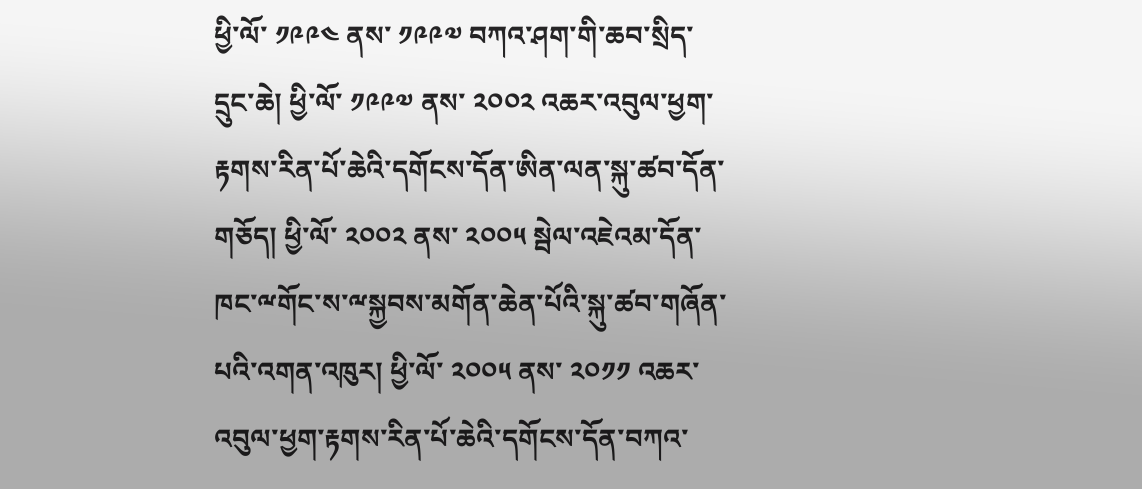ཕྱི་ལོ་ ༡༩༩༤ ནས་ ༡༩༩༧ བཀའ་ཤག་གི་ཆབ་སྲིད་དྲུང་ཆེ། ཕྱི་ལོ་ ༡༩༩༧ ནས་ ༢༠༠༢ འཆར་འབུལ་ཕྱག་རྟགས་རིན་པོ་ཆེའི་དགོངས་དོན་ཨིན་ལན་སྐུ་ཚབ་དོན་གཅོད། ཕྱི་ལོ་ ༢༠༠༢ ནས་ ༢༠༠༥ སྦེལ་འཇེའམ་དོན་ཁང་ྋགོང་ས་ྋསྐྱབས་མགོན་ཆེན་པོའི་སྐུ་ཚབ་གཞོན་པའི་འགན་འཁུར། ཕྱི་ལོ་ ༢༠༠༥ ནས་ ༢༠༡༡ འཆར་འབུལ་ཕྱག་རྟགས་རིན་པོ་ཆེའི་དགོངས་དོན་བཀའ་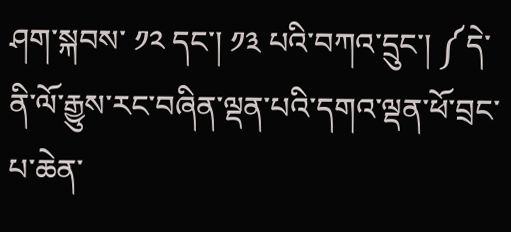ཤག་སྐབས་ ༡༢ དང་། ༡༣ པའི་བཀའ་དྲུང་། ༼དེ་ནི་ལོ་རྒྱུས་རང་བཞིན་ལྡན་པའི་དགའ་ལྡན་ཕོ་བྲང་པ་ཆེན་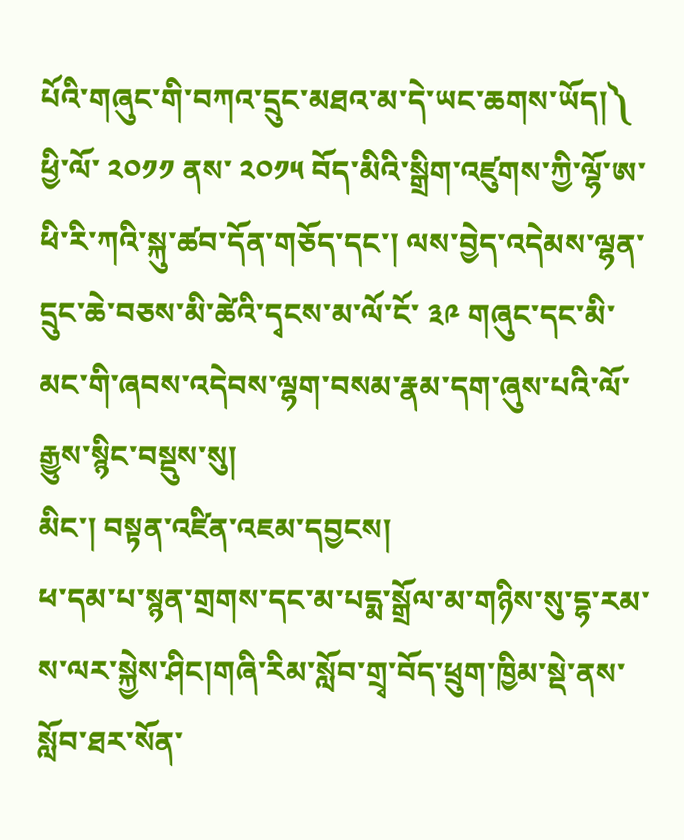པོའི་གཞུང་གི་བཀའ་དྲུང་མཐའ་མ་དེ་ཡང་ཆགས་ཡོད།༽ ཕྱི་ལོ་ ༢༠༡༡ ནས་ ༢༠༡༥ བོད་མིའི་སྒྲིག་འཛུགས་ཀྱི་ལྷོ་ཨ་ཕི་རི་ཀའི་སྐུ་ཚབ་དོན་གཅོད་དང་། ལས་བྱེད་འདེམས་ལྷན་དྲུང་ཆེ་བཅས་མི་ཚེའི་དྭངས་མ་ལོ་ངོ་ ༣༩ གཞུང་དང་མི་མང་གི་ཞབས་འདེབས་ལྷག་བསམ་རྣམ་དག་ཞུས་པའི་ལོ་རྒྱུས་སྙིང་བསྡུས་སུ།
མིང་། བསྟན་འཛིན་འཇམ་དབྱངས།
ཕ་དམ་པ་སྙན་གྲགས་དང་མ་པདྨ་སྒྲོལ་མ་གཉིས་སུ་དྷ་རམ་ས་ལར་སྐྱེས་ཤིང།གཞི་རིམ་སློབ་གྲྭ་བོད་ཕྲུག་ཁྱིམ་སྡེ་ནས་སློབ་ཐར་སོན་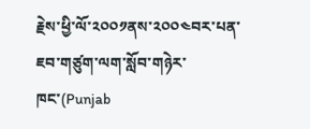རྗེས་ཕྱི་ལོ་༢༠༠༡ནས་༢༠༠༤བར་པན་ཇབ་གཙུག་ལག་སློབ་གཉེར་ཁང་(Punjab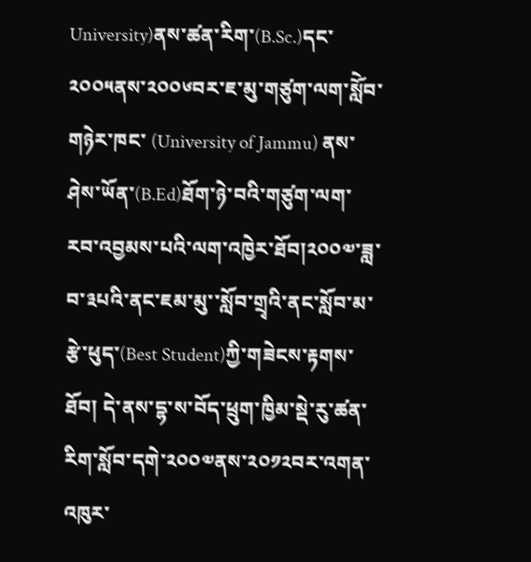University)ནས་ཚན་རིག་(B.Sc.)དང་༢༠༠༥ནས་༢༠༠༦བར་ཇ་མུ་གཙུག་ལག་སློེབ་གཉེར་ཁང་ (University of Jammu) ནས་ཤེས་ཡོན་(B.Ed)ཐོག་ཉེ་བའི་གཙུག་ལག་རབ་འབྱམས་པའི་ལག་འཁྱེར་ཐོབ།༢༠༠༧་ཟླ་བ་༣པའི་ནང་ཇམ་མུ་་སློབ་གྲྭའི་ནང་སློབ་མ་རྩེ་ཕུད་(Best Student)ཀྱི་གཟེངས་རྟགས་ཐོབ། དེ་ནས་དྷ་ས་བོད་ཕྲུག་ཁྱིམ་སྡེ་རུ་ཚན་རིག་སློབ་དགེ་༢༠༠༧ནས་༢༠༡༢བར་འགན་འཁུར་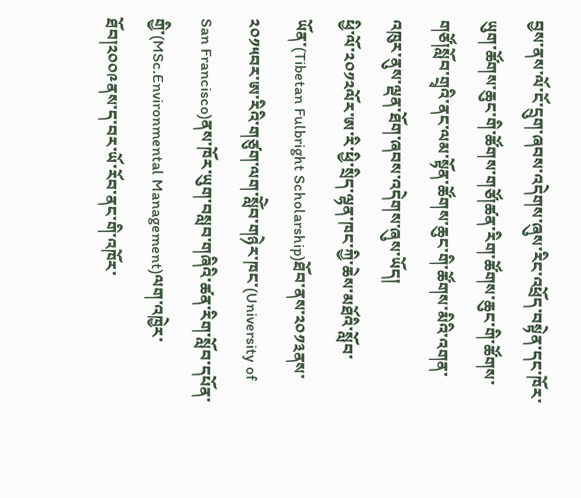བྱས་ནས་ལོ་ངོ་དྲུག་ཞབས་འདེགས་ཞུས་རིང་འཕྲོད་བསྟེན་དང་ཁོར་ཡུག་ཚོགས་ཆུང་གི་ཚོགས་གཙོ།ཚན་རིག་ཚོགས་ཆུང་གི་ཚོགས་གཙོ།སློབ་གྲྭའི་ནང་ལམ་སྟོན་ཚོགས་ཆུང་གི་ཚོགས་མིའི་འགན་འཁུར་ནུས་ལྡན་ཐོག་ཞབས་འདེགས་ཞུས་ཡོད།
ཕྱི་ལོ་༢༠༡༢ལོར་ཨ་རི་ཕྱི་སྲིད་ལྷན་ཁང་ཀྱི་ཆེས་མཐོའི་སློབ་ཡོན་(Tibetan Fulbright Scholarship)ཐོབ་ནས་༢༠༡༣ནས་༢༠༡༥བར་ཨ་རིའི་གཙུག་ལག་སློེབ་གཉེར་ཁང་(University of San Francisco)ནས་ཁོར་ཡུག་བསླབ་གཞིའི་ཚན་རིག་སློབ་དཔོན་གྱི་(MSc.Environmental Management)ལག་འཁྱེར་ཐོབ།༢༠༠༩ནས་ད་བར་ཡོ་རོབ་ནང་གི་འཁོར་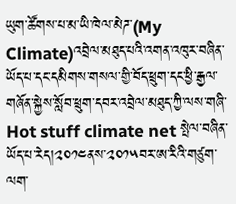ཡུག་ཚོགས་པ་མ་ཡི་ཁེལ་མེཌ་(My Climate)འབྲེལ་མཐུད་པའི་འགན་འཁུར་བཞིན་ཡོད་པ་དང་དམིགས་གསལ་གྱི་བོད་ཕྲུག་དང་ཕྱི་རྒྱལ་གཞོན་སྐྱེས་སློབ་ཕྲུག་དབར་འབྲེལ་མཐུད་ཀྱི་ལས་གཞི་ Hot stuff climate net སྤེལ་བཞིན་ཡོད་པ་རེད།༢༠༡༤ནས་༢༠༡༥བར་ཨ་རིའི་གཙུག་ལག་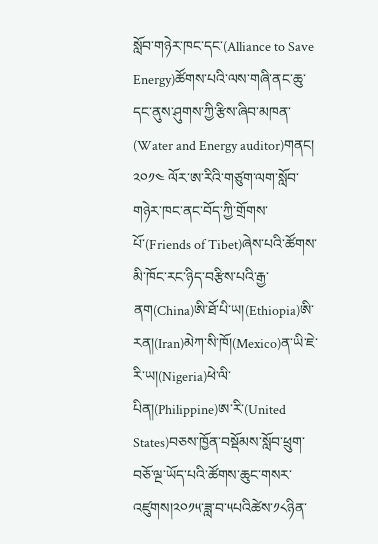སློབ་གཉེར་ཁང་དང་(Alliance to Save Energy)ཚོགས་པའི་ལས་གཞི་ནང་ཆུ་དང་ནུས་ཤུགས་ཀྱི་རྩིས་ཞིབ་མཁན་ (Water and Energy auditor)གནང།
༢༠༡༤ ལོར་ཨ་རིའི་གཙུག་ལག་སློབ་གཉེར་ཁང་ནང་བོད་ཀྱི་གྲོགས་པོ་(Friends of Tibet)ཞེས་པའི་ཚོགས་མི་ཁོང་རང་ཉིད་བརྩིས་པའི་རྒྱ་ནག(China)ཨི་ཐོ་པི་ཡ།(Ethiopia)ཨི་རན།(Iran)མེཀ་སི་ཁོ།(Mexico)ན་ཡི་ཇེ་རི་ཡ།(Nigeria)ཕེ་ལི་པིན།(Philippine)ཨ་རི་(United States)བཅས་ཁྱོན་བསྡོམས་སློབ་ཕྲུག་བཅོ་ལྔ་ཡོད་པའི་ཚོགས་ཆུང་གསར་འཛུགས།༢༠༡༥་ཟླ་བ་༥པའིཚེས་༡༨ཉིན་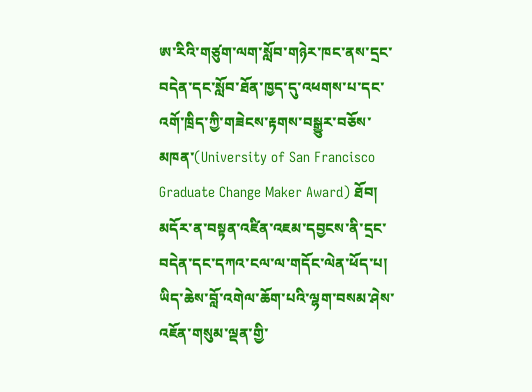ཨ་རིའི་གཙུག་ལག་སློབ་གཉེར་ཁང་ནས་དྲང་བདེན་དང་སློབ་ཐོན་ཁྱད་དུ་འཕགས་པ་དང་འགོ་ཁྲིད་ཀྱི་གཟེངས་རྟགས་བསྒྱུར་བཅོས་མཁན་(University of San Francisco Graduate Change Maker Award) ཐོབ། མདོར་ན་བསྟན་འཛིན་འཇམ་དབྱངས་ནི་དྲང་བདེན་དང་དཀའ་ངལ་ལ་གདོང་ལེན་ཕོད་པ། ཡིད་ཆེས་བློ་འགེལ་ཆོག་པའི་ལྷག་བསམ་ཤེས་འཇོན་གསུམ་ལྡན་གྱི་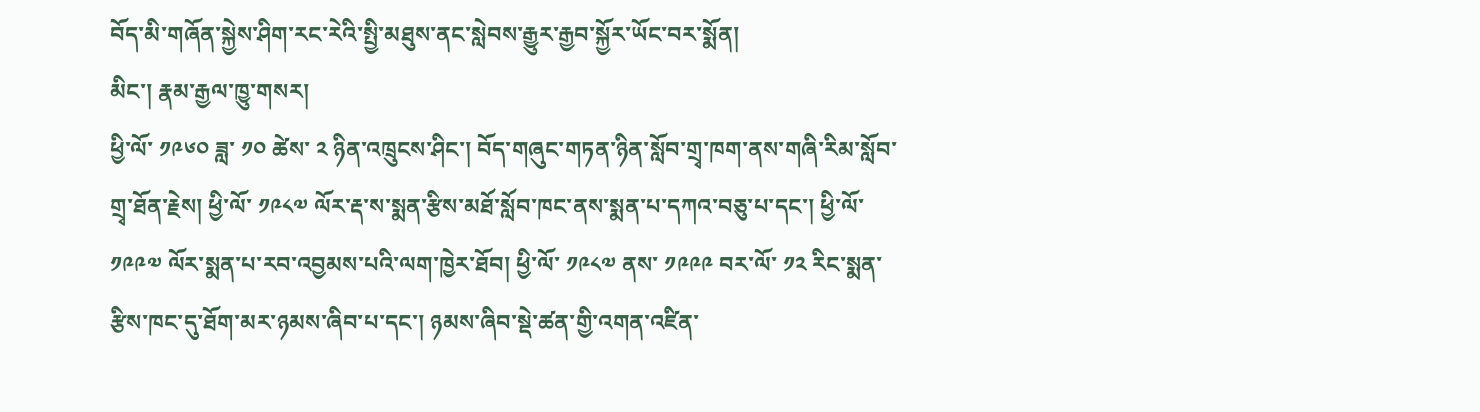བོད་མི་གཞོན་སྐྱེས་ཤིག་རང་རེའི་སྤྱི་མཐུས་ནང་སླེབས་རྒྱུར་རྒྱབ་སྐྱོར་ཡོང་བར་སྨོན།
མིང་། རྣམ་རྒྱལ་ཁྱུ་གསར།
ཕྱི་ལོ་ ༡༩༦༠ ཟླ་ ༡༠ ཚེས་ ༢ ཉིན་འཁྲུངས་ཤིང་། བོད་གཞུང་གཏན་ཉིན་སློབ་གྲྭ་ཁག་ནས་གཞི་རིམ་སློབ་གྲྭ་ཐོན་རྗེས། ཕྱི་ལོ་ ༡༩༨༧ ལོར་རྡ་ས་སྨན་རྩིས་མཐོ་སློབ་ཁང་ནས་སྨན་པ་དཀའ་བཅུ་པ་དང་། ཕྱི་ལོ་ ༡༩༩༧ ལོར་སྨན་པ་རབ་འབྱམས་པའི་ལག་ཁྱེར་ཐོབ། ཕྱི་ལོ་ ༡༩༨༧ ནས་ ༡༩༩༩ བར་ལོ་ ༡༢ རིང་སྨན་རྩིས་ཁང་དུ་ཐོག་མར་ཉམས་ཞིབ་པ་དང་། ཉམས་ཞིབ་སྡེ་ཚན་གྱི་འགན་འཛིན་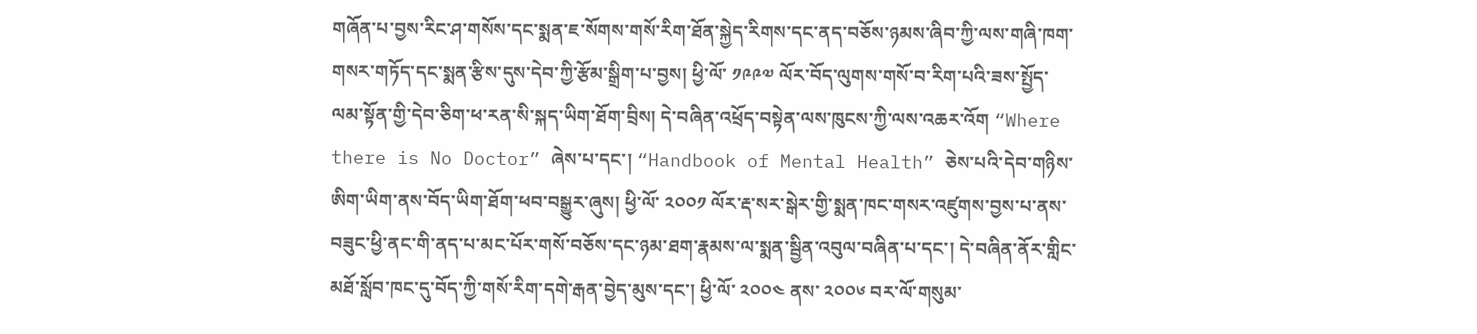གཞོན་པ་བྱས་རིང་ཤ་གསོས་དང་སྨན་ཇ་སོགས་གསོ་རིག་ཐོན་སྐྱེད་རིགས་དང་ནད་བཅོས་ཉམས་ཞིབ་ཀྱི་ལས་གཞི་ཁག་གསར་གཏོད་དང་སྨན་རྩིས་དུས་དེབ་ཀྱི་རྩོམ་སྒྲིག་པ་བྱས། ཕྱི་ལོ་ ༡༩༩༧ ལོར་བོད་ལུགས་གསོ་བ་རིག་པའི་ཟས་སྤྱོད་ལམ་སྟོན་གྱི་དེབ་ཅིག་ཕ་རན་སི་སྐད་ཡིག་ཐོག་བྲིས། དེ་བཞིན་འཕྲོད་བསྟེན་ལས་ཁུངས་ཀྱི་ལས་འཆར་འོག “Where there is No Doctor” ཞེས་པ་དང་། “Handbook of Mental Health” ཅེས་པའི་དེབ་གཉིས་ཨིག་ཡིག་ནས་བོད་ཡིག་ཐོག་ཕབ་བསྒྱུར་ཞུས། ཕྱི་ལོ་ ༢༠༠༡ ལོར་རྡ་སར་སྒེར་གྱི་སྨན་ཁང་གསར་འཛུགས་བྱས་པ་ནས་བཟུང་ཕྱི་ནང་གི་ནད་པ་མང་པོར་གསོ་བཅོས་དང་ཉམ་ཐག་རྣམས་ལ་སྨན་སྦྱིན་འབུལ་བཞིན་པ་དང་། དེ་བཞིན་ནོར་གླིང་མཐོ་སློབ་ཁང་དུ་བོད་ཀྱི་གསོ་རིག་དགེ་རྒན་བྱེད་མུས་དང་། ཕྱི་ལོ་ ༢༠༠༤ ནས་ ༢༠༠༦ བར་ལོ་གསུམ་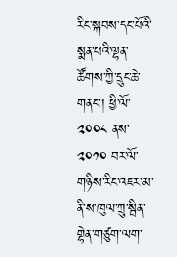རིང་སྐབས་དང་པོའི་སྨན་པའི་ལྷན་ཚོགས་ཀྱི་དྲུང་ཆེ་གནང་། ཕྱི་ལོ་ ༢༠༠༨ ནས་ ༢༠༡༠ བར་ལོ་གཉིས་རིང་འཇར་མ་ནི་ས་ཁུལ་ཀྲུ་སྦིན་གྷེན་གཙུག་ལག་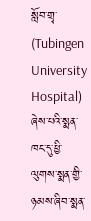སློབ་གྲྭ་ (Tubingen University Hospital) ཞེས་པའི་སྨན་ཁང་དུ་ཕྱི་ལུགས་སྨན་གྱི་ཉམས་ཞིབ་སྨན་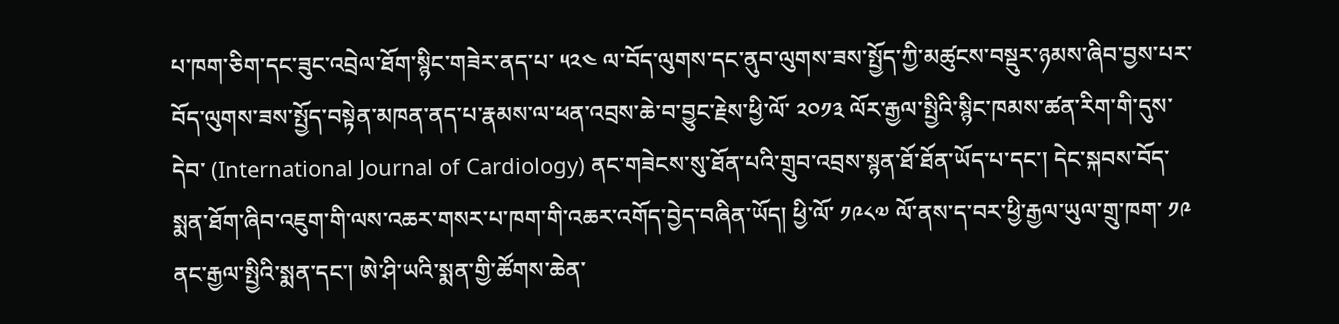པ་ཁག་ཅིག་དང་ཟུང་འབྲེལ་ཐོག་སྙིང་གཟེར་ནད་པ་ ༥༢༤ ལ་བོད་ལུགས་དང་ནུབ་ལུགས་ཟས་སྤྱོད་ཀྱི་མཚུངས་བསྡུར་ཉམས་ཞིབ་བྱས་པར་བོད་ལུགས་ཟས་སྤྱོད་བསྟེན་མཁན་ནད་པ་རྣམས་ལ་ཕན་འབྲས་ཆེ་བ་བྱུང་རྗེས་ཕྱི་ལོ་ ༢༠༡༣ ལོར་རྒྱལ་སྤྱིའི་སྙིང་ཁམས་ཚན་རིག་གི་དུས་དེབ་ (International Journal of Cardiology) ནང་གཟེངས་སུ་ཐོན་པའི་གྲུབ་འབྲས་སྙན་ཐོ་ཐོན་ཡོད་པ་དང་། དེང་སྐབས་བོད་སྨན་ཐོག་ཞིབ་འཇུག་གི་ལས་འཆར་གསར་པ་ཁག་གི་འཆར་འགོད་བྱེད་བཞིན་ཡོད། ཕྱི་ལོ་ ༡༩༨༧ ལོ་ནས་ད་བར་ཕྱི་རྒྱལ་ཡུལ་གྲུ་ཁག་ ༡༩ ནང་རྒྱལ་སྤྱིའི་སྨན་དང་། ཨེ་ཤི་ཡའི་སྨན་གྱི་ཚོགས་ཆེན་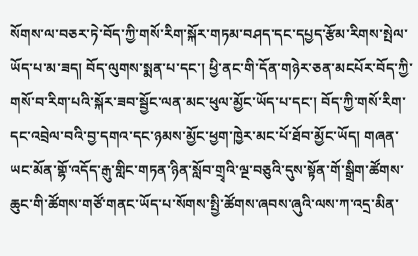སོགས་ལ་བཅར་ཏེ་བོད་ཀྱི་གསོ་རིག་སྐོར་གཏམ་བཤད་དང་དཔྱད་རྩོམ་རིགས་སྤེལ་ཡོད་པ་མ་ཟད། བོད་ལུགས་སྨན་པ་དང་། ཕྱི་ནང་གི་དོན་གཉེར་ཅན་མངཔོར་བོད་ཀྱི་གསོ་བ་རིག་པའི་སྐོར་ཟབ་སྦྱོང་ལན་མང་ཕུལ་མྱོང་ཡོད་པ་དང་། བོད་ཀྱི་གསོ་རིག་དང་འབྲེལ་བའི་བྱ་དགའ་དང་ཉམས་མྱོང་ཕྱག་ཁྱེར་མང་པོ་ཐོབ་མྱོང་ཡོད། གཞན་ཡང་མོན་གྷོ་འདོད་རྒུ་གླིང་གཏན་ཉིན་སློབ་གྲྭའི་ལྔ་བཅུའི་དུས་སྟོན་གོ་སྒྲིག་ཚོགས་ཆུང་གི་ཚོགས་གཙོ་གནང་ཡོད་པ་སོགས་སྤྱི་ཚོགས་ཞབས་ཞུའི་ལས་ཀ་འདྲ་མིན་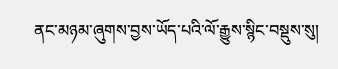ནང་མཉམ་ཞུགས་བྱས་ཡོད་པའི་ལོ་རྒྱུས་སྙིང་བསྡུས་སུ།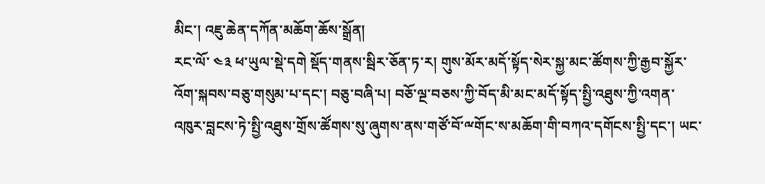མིང་། འཇུ་ཆེན་དཀོན་མཆོག་ཆོས་སྒྲོན།
རང་ལོ་ ༤༣ ཕ་ཡུལ་སྡེ་དགེ སྡོད་གནས་སྦིར་ཅོན་ཏ་ར། གུས་མོར་མདོ་སྟོད་སེར་སྐྱ་མང་ཚོགས་ཀྱི་རྒྱབ་སྐྱོར་འོག་སྐབས་བཅུ་གསུམ་པ་དང་། བཅུ་བཞི་པ། བཅོ་ལྔ་བཅས་ཀྱི་བོད་མི་མང་མདོ་སྟོད་སྤྱི་འཐུས་ཀྱི་འགན་འཁུར་བླངས་ཏེ་སྤྱི་འཐུས་གྲོས་ཚོགས་སུ་ཞུགས་ནས་གཙོ་བོ་ྋགོང་ས་མཆོག་གི་བཀའ་དགོངས་སྤྱི་དང་། ཡང་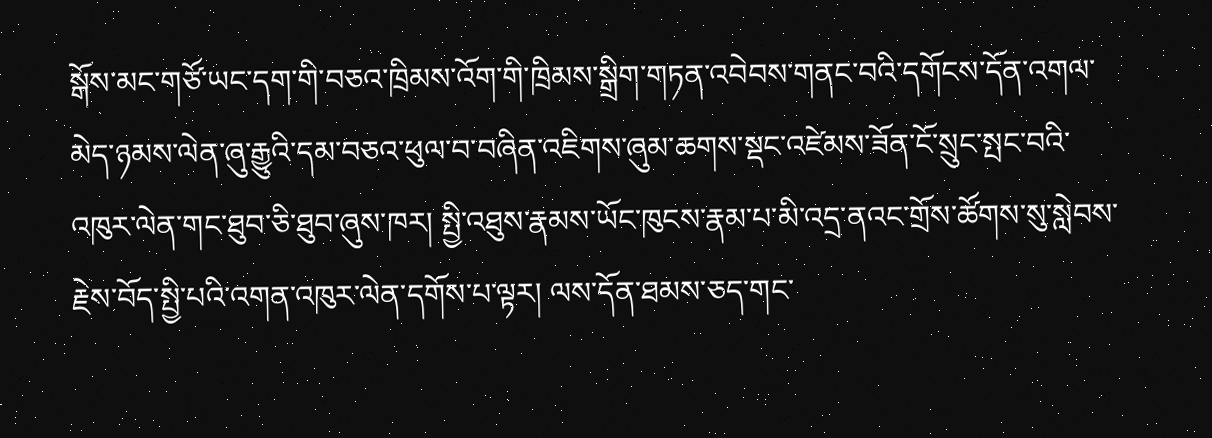སྒོས་མང་གཙོ་ཡང་དག་གི་བཅའ་ཁྲིམས་འོག་གི་ཁྲིམས་སྒྲིག་གཏན་འབེབས་གནང་བའི་དགོངས་དོན་འགལ་མེད་ཉམས་ལེན་ཞུ་རྒྱུའི་དམ་བཅའ་ཕུལ་བ་བཞིན་འཇིགས་ཞུམ་ཆགས་སྡང་འཛེམས་ཟོན་ངོ་སྲུང་སྤང་བའི་འཁུར་ལེན་གང་ཐུབ་ཅི་ཐུབ་ཞུས་ཁར། སྤྱི་འཐུས་རྣམས་ཡོང་ཁུངས་རྣམ་པ་མི་འདྲ་ནའང་གྲོས་ཚོགས་སུ་སླེབས་རྗེས་བོད་སྤྱི་པའི་འགན་འཁུར་ལེན་དགོས་པ་ལྟར། ལས་དོན་ཐམས་ཅད་གང་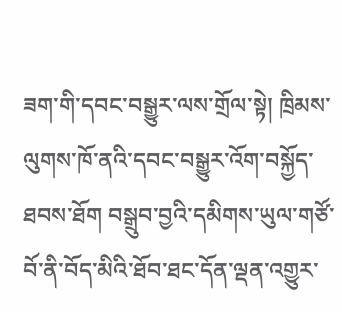ཟག་གི་དབང་བསྒྱུར་ལས་གྲོལ་སྟེ། ཁྲིམས་ལུགས་ཁོ་ནའི་དབང་བསྒྱུར་འོག་བསྐྱོད་ཐབས་ཐོག བསྒྲུབ་བྱའི་དམིགས་ཡུལ་གཙོ་བོ་ནི་བོད་མིའི་ཐོབ་ཐང་དོན་ལྡན་འགྱུར་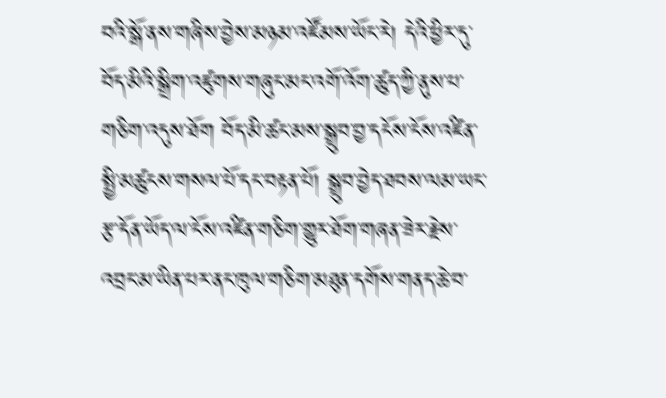བའི་སྒོ་ནས་གཞིས་བྱེས་མཉམ་འཛོམས་ཡོང་རེ། དེའི་ཕྱིར་དུ་བོད་མིའི་སྒྲིག་འཛུགས་གཞུང་མང་འགོ་འོག་ཚུད་ཀྱི་ནུས་པ་གཅིག་འདུས་ཐོག བོད་མི་ཚང་མས་སྒྲུབ་བྱ་དངོས་ངོས་འཛིན་སྤྱི་མཚུངས་གསལ་པོ་དང་བརྟན་པོ། སྒྲུབ་བྱེད་ཐབས་ལམ་ཡང་རྩ་དོན་ཡོད་ལ་ངོས་འཛིན་གཅིག་གྱུར་ཐོག་གཞན་ཟེར་རྗེས་འབྲང་མ་ཡིན་པར་ནང་ཁུལ་གཅིག་མཐུན་དགོས་གནད་ཆེ་བ་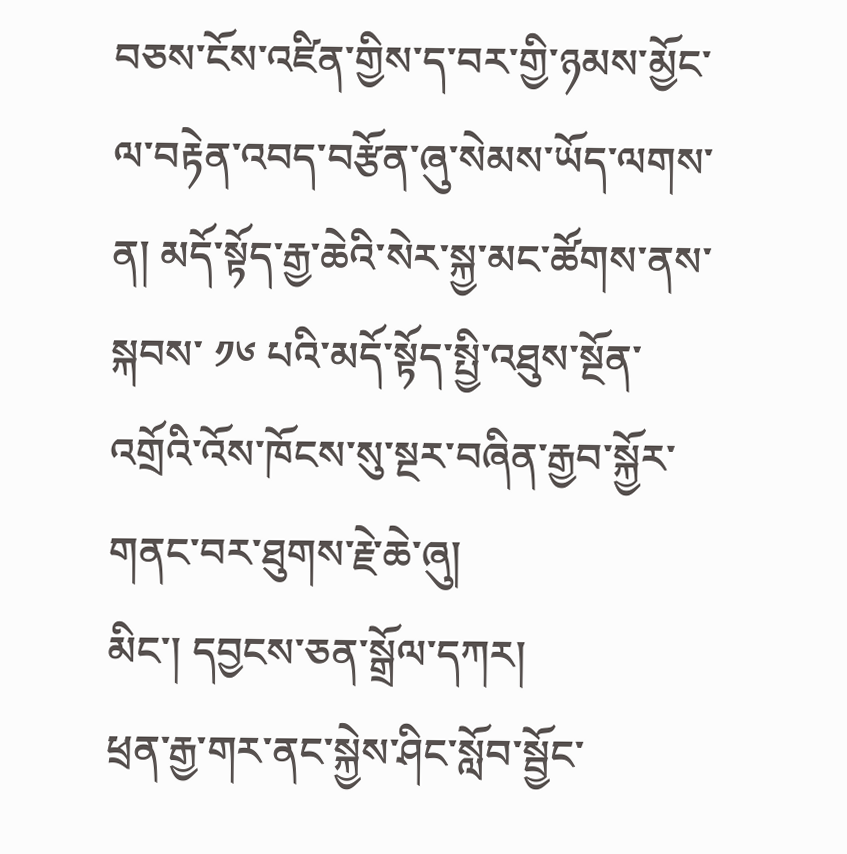བཅས་ངོས་འཛིན་གྱིས་ད་བར་གྱི་ཉམས་མྱོང་ལ་བརྟེན་འབད་བརྩོན་ཞུ་སེམས་ཡོད་ལགས་ན། མདོ་སྟོད་རྒྱ་ཆེའི་སེར་སྐྱ་མང་ཚོགས་ནས་སྐབས་ ༡༦ པའི་མདོ་སྟོད་སྤྱི་འཐུས་སྔོན་འགྲོའི་འོས་ཁོངས་སུ་སྔར་བཞིན་རྒྱབ་སྐྱོར་གནང་བར་ཐུགས་རྗེ་ཆེ་ཞུ།
མིང་། དབྱངས་ཅན་སྒྲོལ་དཀར།
ཕྲན་རྒྱ་གར་ནང་སྐྱེས་ཤིང་སློབ་སྦྱོང་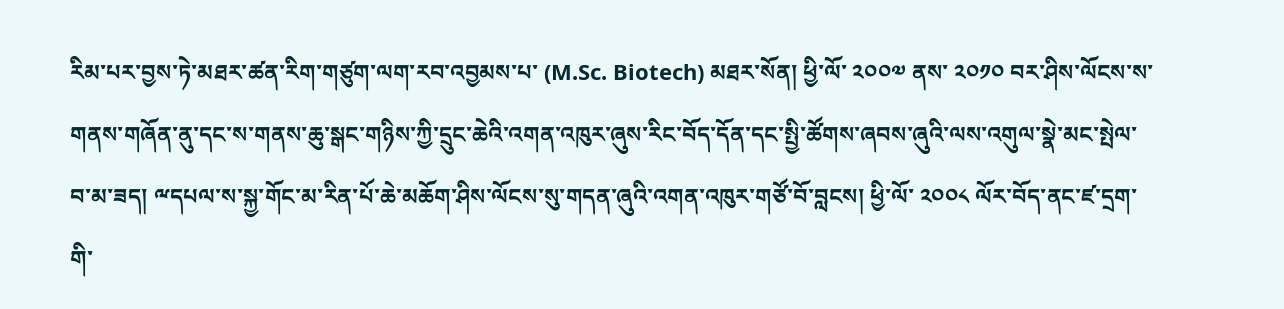རིམ་པར་བྱས་ཏེ་མཐར་ཚན་རིག་གཙུག་ལག་རབ་འབྱམས་པ་ (M.Sc. Biotech) མཐར་སོན། ཕྱི་ལོ་ ༢༠༠༧ ནས་ ༢༠༡༠ བར་ཤིས་ལོངས་ས་གནས་གཞོན་ནུ་དང་ས་གནས་ཆུ་སྒང་གཉིས་ཀྱི་དྲུང་ཆེའི་འགན་འཁུར་ཞུས་རིང་བོད་དོན་དང་སྤྱི་ཚོགས་ཞབས་ཞུའི་ལས་འགུལ་སྣེ་མང་སྤེལ་བ་མ་ཟད། ྋདཔལ་ས་སྐྱ་གོང་མ་རིན་པོ་ཆེ་མཆོག་ཤིས་ལོངས་སུ་གདན་ཞུའི་འགན་འཁུར་གཙོ་བོ་བླངས། ཕྱི་ལོ་ ༢༠༠༨ ལོར་བོད་ནང་ཛ་དྲག་གི་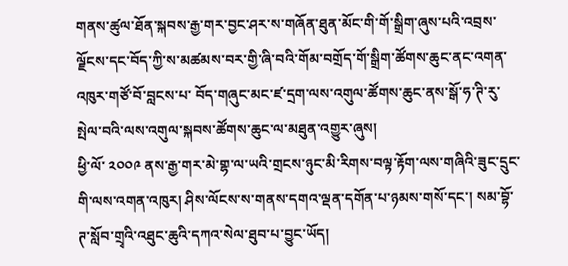གནས་ཚུལ་ཐོན་སྐབས་རྒྱ་གར་བྱང་ཤར་ས་གཞོན་ཐུན་མོང་གི་གོ་སྒྲིག་ཞུས་པའི་འབྲས་ལྗོངས་དང་བོད་ཀྱི་ས་མཚམས་བར་གྱི་ཞི་བའི་གོམ་བགྲོད་གོ་སྒྲིག་ཚོགས་ཆུང་ནང་འགན་འཁུར་གཙོ་བོ་བླངས་པ་ བོད་གཞུང་མང་ཛ་དྲག་ལས་འགུལ་ཚོགས་ཆུང་ནས་སྒོ་ཧ་ཊི་རུ་སྤེལ་བའི་ལས་འགུལ་སྐབས་ཚོགས་ཆུང་ལ་མཐུན་འགྱུར་ཞུས།
ཕྱི་ལོ་ ༢༠༠༩ ནས་རྒྱ་གར་མེ་གྷ་ལ་ཡའི་གྲངས་ཉུང་མི་རིགས་བལྟ་རྟོག་ལས་གཞིའི་ཟུང་དྲུང་གི་ལས་འགན་འཁུར། ཤིས་ལོངས་ས་གནས་དགའ་ལྡན་དགོན་པ་ཉམས་གསོ་དང་། སམ་བྷོ་ཊ་སློབ་གྲྭའི་འཐུང་ཆུའི་དཀའ་སེལ་ཐུབ་པ་བྱུང་ཡོད།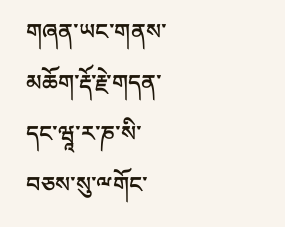གཞན་ཡང་གནས་མཆོག་རྡོ་རྗེ་གདན་དང་ཝཱ་ར་ཎ་སི་བཅས་སུ་ྋགོང་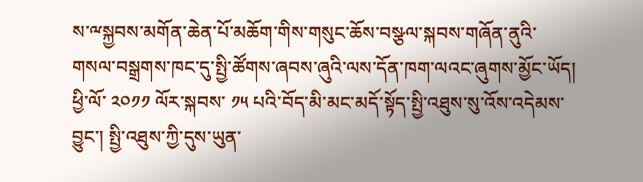ས་ྋསྐྱབས་མགོན་ཆེན་པོ་མཆོག་གིས་གསུང་ཆོས་བསྩལ་སྐབས་གཞོན་ནུའི་གསལ་བསྒྲགས་ཁང་དུ་སྤྱི་ཚོགས་ཞབས་ཞུའི་ལས་དོན་ཁག་ལའང་ཞུགས་མྱོང་ཡོད།
ཕྱི་ལོ་ ༢༠༡༡ ལོར་སྐབས་ ༡༥ པའི་བོད་མི་མང་མདོ་སྟོད་སྤྱི་འཐུས་སུ་འོས་འདེམས་བྱུང་། སྤྱི་འཐུས་ཀྱི་དུས་ཡུན་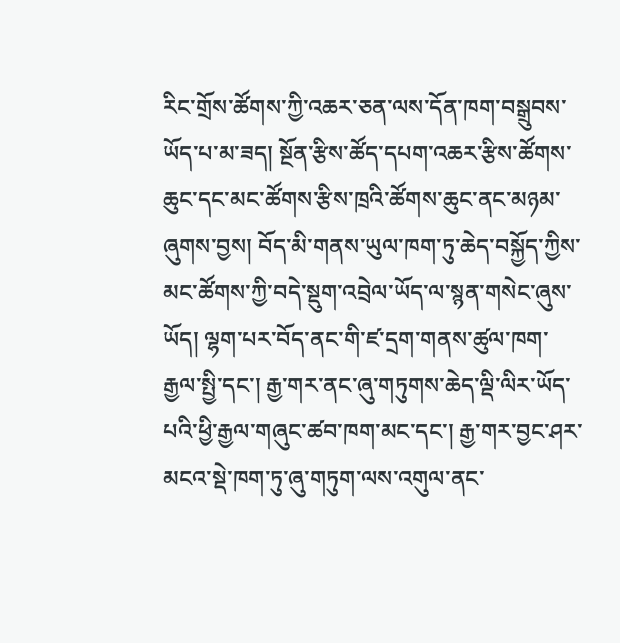རིང་གྲོས་ཚོགས་ཀྱི་འཆར་ཅན་ལས་དོན་ཁག་བསྒྲུབས་ཡོད་པ་མ་ཟད། སྔོན་རྩིས་ཚོད་དཔག་འཆར་རྩིས་ཚོགས་ཆུང་དང་མང་ཚོགས་རྩིས་ཁྲའི་ཚོགས་ཆུང་ནང་མཉམ་ཞུགས་བྱས། བོད་མི་གནས་ཡུལ་ཁག་ཏུ་ཆེད་བསྐྱོད་ཀྱིས་མང་ཚོགས་ཀྱི་བདེ་སྡུག་འབྲེལ་ཡོད་ལ་སྙན་གསེང་ཞུས་ཡོད། ལྷག་པར་བོད་ནང་གི་ཛ་དྲག་གནས་ཚུལ་ཁག་རྒྱལ་སྤྱི་དང་། རྒྱ་གར་ནང་ཞུ་གཏུགས་ཆེད་ལྡི་ལིར་ཡོད་པའི་ཕྱི་རྒྱལ་གཞུང་ཚབ་ཁག་མང་དང་། རྒྱ་གར་བྱང་ཤར་མངའ་སྡེ་ཁག་ཏུ་ཞུ་གཏུག་ལས་འགུལ་ནང་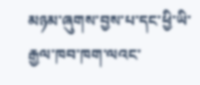མཉམ་ཞུགས་བྱས་པ་དང་ཕྱི་ཡི་རྒྱལ་ཁབ་ཁག་ལའང་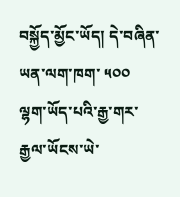བསྐྱོད་མྱོང་ཡོད། དེ་བཞིན་ཡན་ལག་ཁག་ ༥༠༠ ལྷག་ཡོད་པའི་རྒྱ་གར་རྒྱལ་ཡོངས་ཡེ་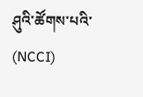ཤུའི་ཚོགས་པའི་ (NCCI)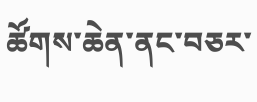ཚོགས་ཆེན་ནང་བཅར་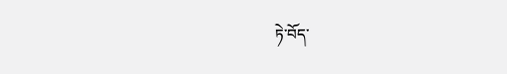ཏེ་བོད་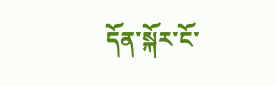དོན་སྐོར་ངོ་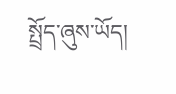སྤྲོད་ཞུས་ཡོད།